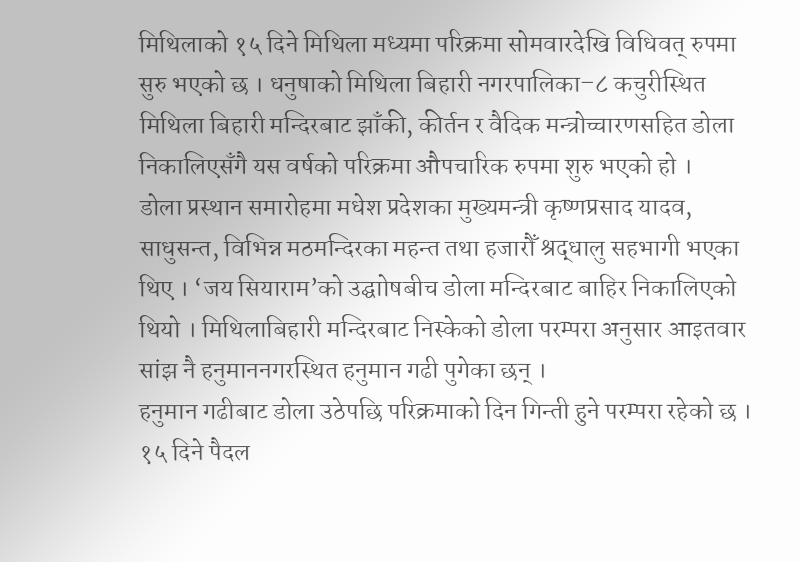मिथिलाको १५ दिने मिथिला मध्यमा परिक्रमा सोमवारदेखि विधिवत् रुपमा सुरु भएको छ । धनुषाको मिथिला बिहारी नगरपालिका–८ कचुरीस्थित मिथिला बिहारी मन्दिरबाट झाँकी, कीर्तन र वैदिक मन्त्रोच्चारणसहित डोला निकालिएसँगै यस वर्षको परिक्रमा औपचारिक रुपमा शुरु भएको हो ।
डोला प्रस्थान समारोहमा मधेश प्रदेशका मुख्यमन्त्री कृष्णप्रसाद यादव, साधुसन्त, विभिन्न मठमन्दिरका महन्त तथा हजारौँ श्रद्धालु सहभागी भएका थिए । ‘जय सियाराम’को उद्घाोषबीच डोला मन्दिरबाट बाहिर निकालिएको थियो । मिथिलाबिहारी मन्दिरबाट निस्केको डोला परम्परा अनुसार आइतवार सांझ नै हनुमाननगरस्थित हनुमान गढी पुगेका छन् ।
हनुमान गढीबाट डोला उठेपछि परिक्रमाको दिन गिन्ती हुने परम्परा रहेको छ । १५ दिने पैदल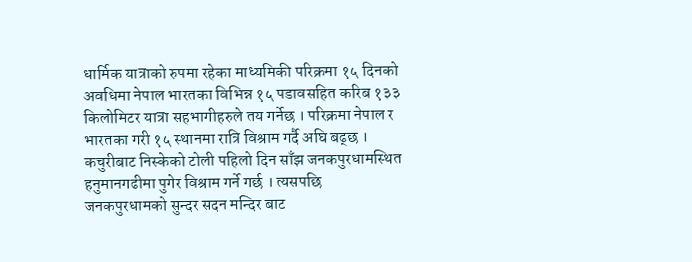धार्मिक यात्राको रुपमा रहेका माध्यमिकी परिक्रमा १५ दिनको अवधिमा नेपाल भारतका विभिन्न १५ पडावसहित करिब १३३ किलोमिटर यात्रा सहभागीहरुले तय गर्नेछ । परिक्रमा नेपाल र भारतका गरी १५ स्थानमा रात्रि विश्राम गर्दै अघि बढ्छ । कचुरीबाट निस्केको टोली पहिलो दिन साँझ जनकपुरधामस्थित हनुमानगढीमा पुगेर विश्राम गर्ने गर्छ । त्यसपछि जनकपुरधामको सुन्दर सदन मन्दिर बाट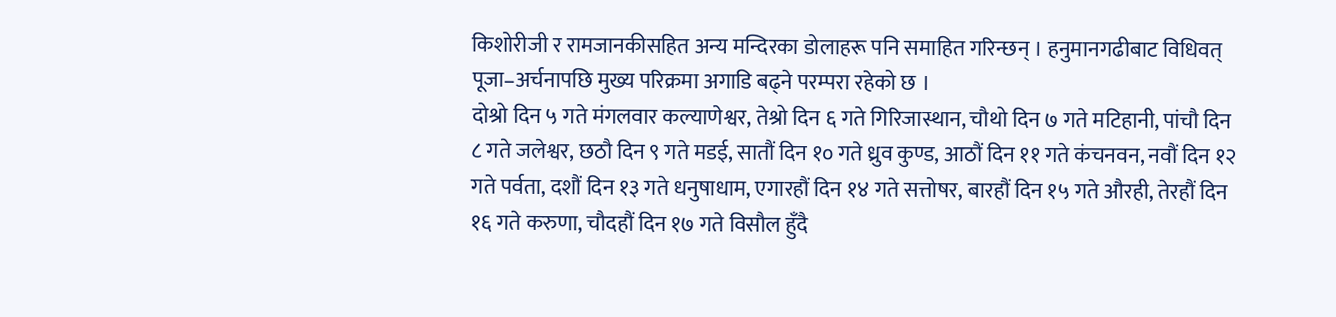किशोरीजी र रामजानकीसहित अन्य मन्दिरका डोलाहरू पनि समाहित गरिन्छन् । हनुमानगढीबाट विधिवत् पूजा–अर्चनापछि मुख्य परिक्रमा अगाडि बढ्ने परम्परा रहेको छ ।
दोश्रो दिन ५ गते मंगलवार कल्याणेश्वर, तेश्रो दिन ६ गते गिरिजास्थान, चौथो दिन ७ गते मटिहानी, पांचौ दिन ८ गते जलेश्वर, छठौ दिन ९ गते मडई, सातौं दिन १० गते ध्रुव कुण्ड, आठौं दिन ११ गते कंचनवन, नवौं दिन १२ गते पर्वता, दशौं दिन १३ गते धनुषाधाम, एगारहौं दिन १४ गते सत्तोषर, बारहौं दिन १५ गते औरही, तेरहौं दिन १६ गते करुणा, चौदहौं दिन १७ गते विसौल हुँदै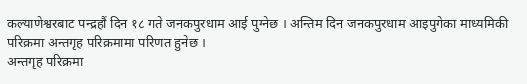कल्याणेश्वरबाट पन्द्रहौं दिन १८ गते जनकपुरधाम आई पुग्नेछ । अन्तिम दिन जनकपुरधाम आइपुगेका माध्यमिकी परिक्रमा अन्तगृह परिक्रमामा परिणत हुनेछ ।
अन्तगृह परिक्रमा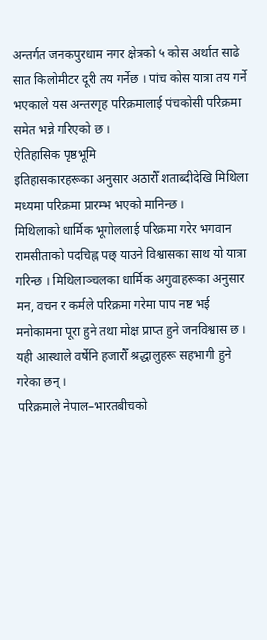अन्तर्गत जनकपुरधाम नगर क्षेत्रको ५ कोस अर्थात साढे सात किलोमीटर दूरी तय गर्नेछ । पांच कोस यात्रा तय गर्ने भएकाले यस अन्तरगृह परिक्रमालाई पंचकोसी परिक्रमा समेत भन्ने गरिएको छ ।
ऐतिहासिक पृष्ठभूमि
इतिहासकारहरूका अनुसार अठारौँ शताब्दीदेखि मिथिला मध्यमा परिक्रमा प्रारम्भ भएको मानिन्छ ।
मिथिलाको धार्मिक भूगोललाई परिक्रमा गरेर भगवान रामसीताको पदचिह्न पछ् याउने विश्वासका साथ यो यात्रा गरिन्छ । मिथिलाञ्चलका धार्मिक अगुवाहरूका अनुसार मन, वचन र कर्मले परिक्रमा गरेमा पाप नष्ट भई मनोकामना पूरा हुने तथा मोक्ष प्राप्त हुने जनविश्वास छ । यही आस्थाले वर्षेनि हजारौँ श्रद्धालुहरू सहभागी हुने गरेका छन् ।
परिक्रमाले नेपाल–भारतबीचको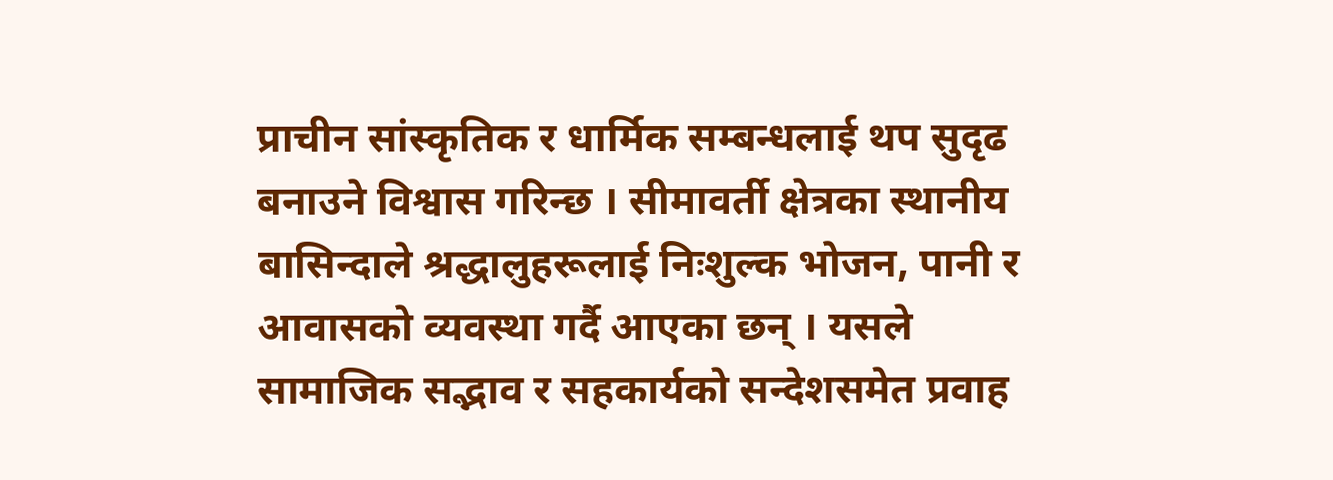प्राचीन सांस्कृतिक र धार्मिक सम्बन्धलाई थप सुदृढ बनाउने विश्वास गरिन्छ । सीमावर्ती क्षेत्रका स्थानीय बासिन्दाले श्रद्धालुहरूलाई निःशुल्क भोजन, पानी र आवासको व्यवस्था गर्दै आएका छन् । यसले सामाजिक सद्भाव र सहकार्यको सन्देशसमेत प्रवाह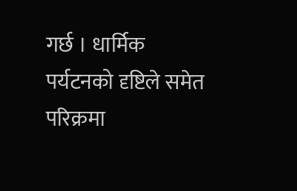गर्छ । धार्मिक पर्यटनको दृष्टिले समेत परिक्रमा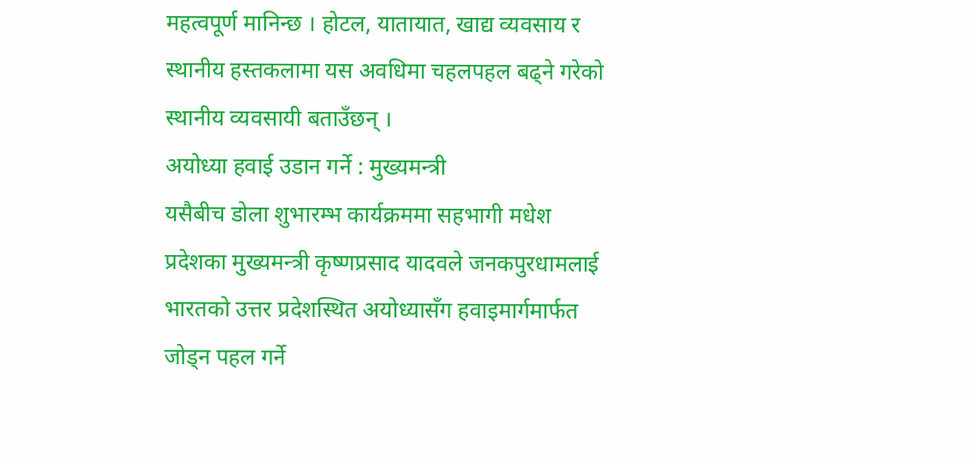महत्वपूर्ण मानिन्छ । होटल, यातायात, खाद्य व्यवसाय र स्थानीय हस्तकलामा यस अवधिमा चहलपहल बढ्ने गरेको स्थानीय व्यवसायी बताउँछन् ।
अयोध्या हवाई उडान गर्ने : मुख्यमन्त्री
यसैबीच डोला शुभारम्भ कार्यक्रममा सहभागी मधेश प्रदेशका मुख्यमन्त्री कृष्णप्रसाद यादवले जनकपुरधामलाई भारतको उत्तर प्रदेशस्थित अयोध्यासँग हवाइमार्गमार्फत जोड्न पहल गर्ने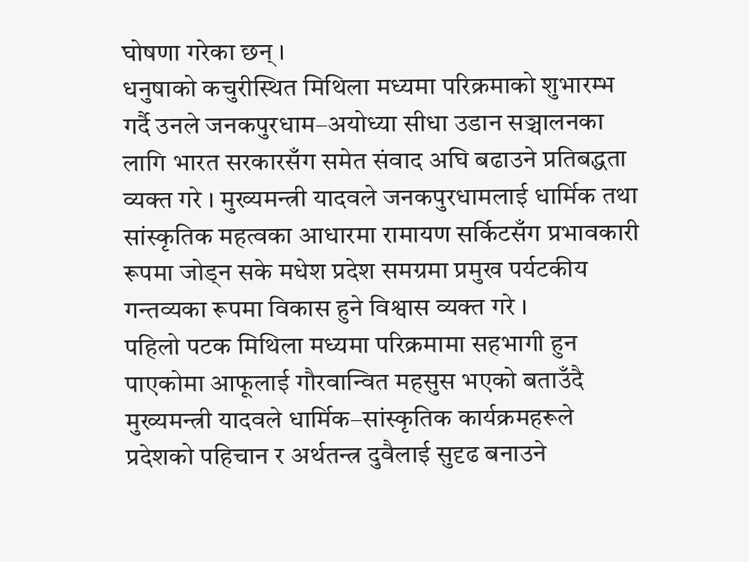घोषणा गरेका छन् ।
धनुषाको कचुरीस्थित मिथिला मध्यमा परिक्रमाको शुभारम्भ गर्दै उनले जनकपुरधाम–अयोध्या सीधा उडान सञ्चालनका लागि भारत सरकारसँग समेत संवाद अघि बढाउने प्रतिबद्धता व्यक्त गरे । मुख्यमन्त्री यादवले जनकपुरधामलाई धार्मिक तथा सांस्कृतिक महत्वका आधारमा रामायण सर्किटसँग प्रभावकारी रूपमा जोड्न सके मधेश प्रदेश समग्रमा प्रमुख पर्यटकीय गन्तव्यका रूपमा विकास हुने विश्वास व्यक्त गरे ।
पहिलो पटक मिथिला मध्यमा परिक्रमामा सहभागी हुन पाएकोमा आफूलाई गौरवान्वित महसुस भएको बताउँदै मुख्यमन्त्री यादवले धार्मिक–सांस्कृतिक कार्यक्रमहरूले प्रदेशको पहिचान र अर्थतन्त्र दुवैलाई सुदृढ बनाउने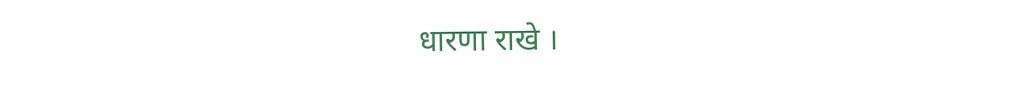धारणा राखे ।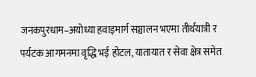जनकपुरधाम–अयोध्या हवाइमार्ग सञ्चालन भएमा तीर्थयात्री र पर्यटक आगमनमा वृद्धि भई होटल, यातायात र सेवा क्षेत्र समेत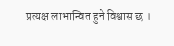प्रत्यक्ष लाभान्वित हुने विश्वास छ ।